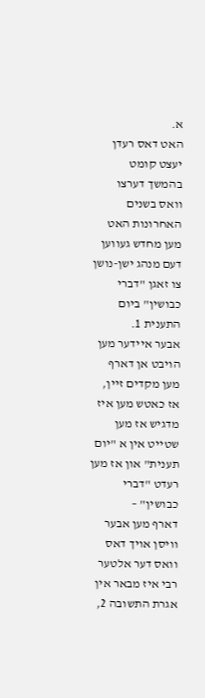א.
האט דאס רעדן יעצט קומט בהמשך דערצו וואס בשנים האחרונות האט מען מחדש געווען דעם מנהג ישן-נושן צו זאגן "דברי כבושין" ביום התענית 1.
אבער איידער מען הויבט אן דארף מען מקדים זיין,
אז כאטש מען איז מדגיש אז מען שטייט אין א "יום תענית" און אז מען רעדט "דברי כבושין" –
דארף מען אבער וויסן אויך דאס וואס דער אלטער רבי איז מבאר אין אגרת התשובה 2,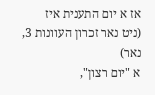אז א יום התענית איז
(ניט נאר זכרון העוונות 3, נאר)
א "יום רצון",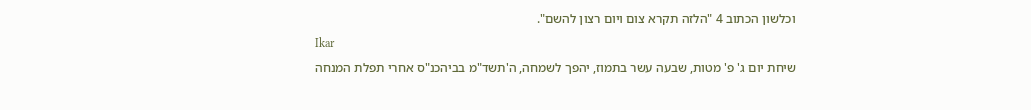וכלשון הכתוב 4 "הלזה תקרא צום ויום רצון להשם".
Ikar
שיחת יום ג' פ' מטות, שבעה עשר בתמוז, יהפך לשמחה, ה'תשד"מ בביהכנ"ס אחרי תפלת המנחה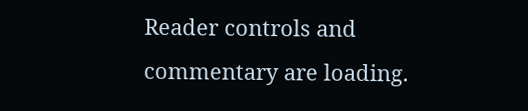Reader controls and commentary are loading.